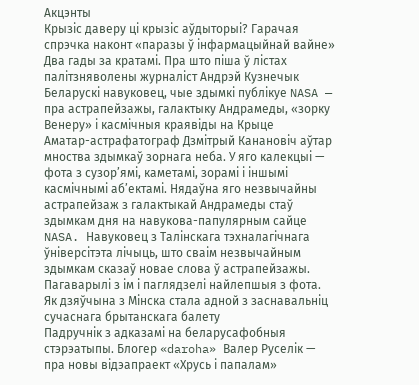Акцэнты
Крызіс даверу ці крызіс аўдыторыі? Гарачая спрэчка наконт «паразы ў інфармацыйнай вайне»
Два гады за кратамі. Пра што піша ў лістах палітзняволены журналіст Андрэй Кузнечык
Беларускі навуковец, чые здымкі публікуе NASA — пра астрапейзажы, галактыку Андрамеды, «зорку Венеру» і касмічныя краявіды на Крыце
Аматар-астрафатограф Дзмітрый Канановіч аўтар мноства здымкаў зорнага неба. У яго калекцыі — фота з сузор’ямі, каметамі, зорамі і іншымі касмічнымі аб’ектамі. Нядаўна яго незвычайны астрапейзаж з галактыкай Андрамеды стаў здымкам дня на навукова-папулярным сайце NASA. Навуковец з Талінскага тэхналагічнага ўніверсітэта лічыць, што сваім незвычайным здымкам сказаў новае слова ў астрапейзажы. Пагаварылі з ім і паглядзелі найлепшыя з фота.
Як дзяўчына з Мінска стала адной з заснавальніц сучаснага брытанскага балету
Падручнік з адказамі на беларусафобныя стэрэатыпы. Блогер «daroha» Валер Руселік — пра новы відэапраект «Хрусь і папалам»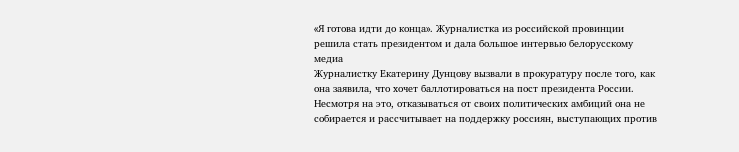«Я готова идти до конца». Журналистка из российской провинции решила стать президентом и дала большое интервью белорусскому медиа
Журналистку Екатерину Дунцову вызвали в прокуратуру после того, как она заявила, что хочет баллотироваться на пост президента России. Несмотря на это, отказываться от своих политических амбиций она не собирается и рассчитывает на поддержку россиян, выступающих против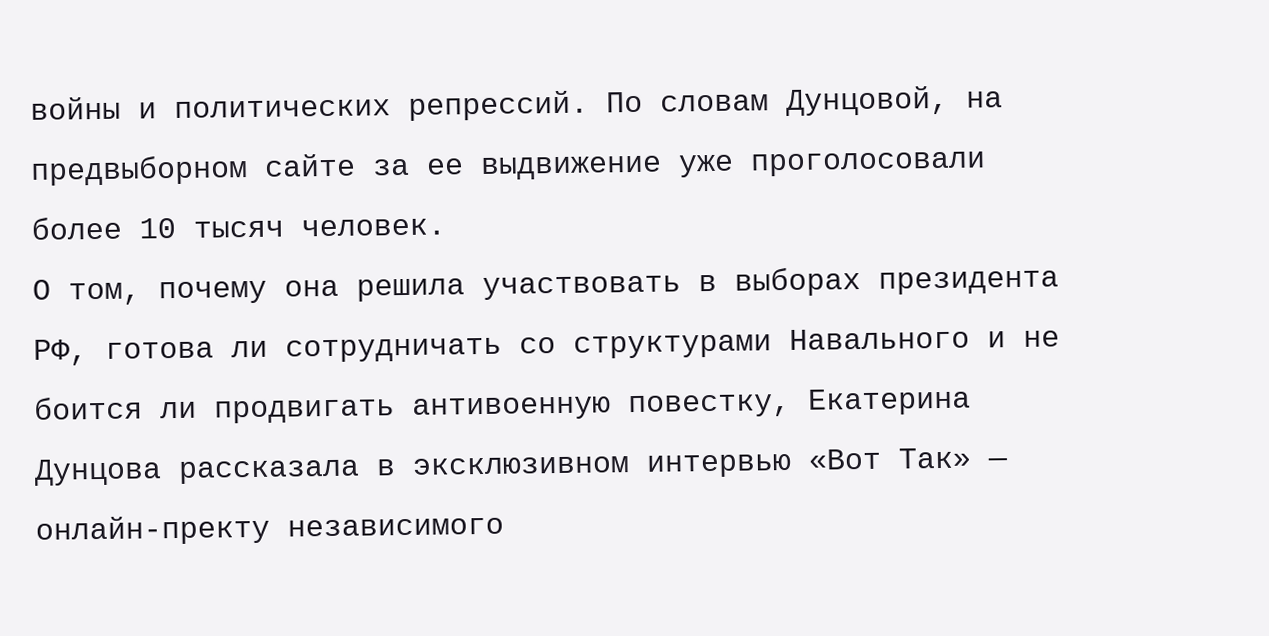войны и политических репрессий. По словам Дунцовой, на предвыборном сайте за ее выдвижение уже проголосовали более 10 тысяч человек.
О том, почему она решила участвовать в выборах президента РФ, готова ли сотрудничать со структурами Навального и не боится ли продвигать антивоенную повестку, Екатерина Дунцова рассказала в эксклюзивном интервью «Вот Так» — онлайн-пректу независимого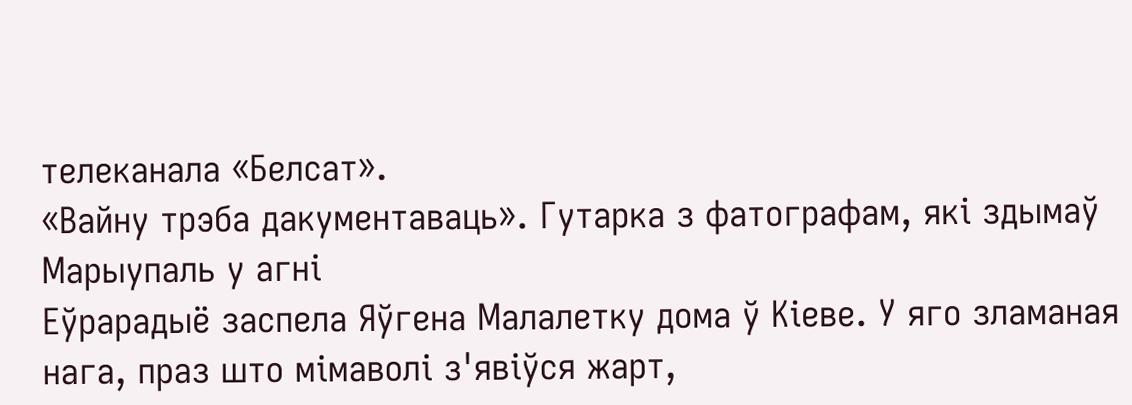телеканала «Белсат».
«Вайну трэба дакументаваць». Гутарка з фатографам, які здымаў Марыупаль у агні
Еўрарадыё заспела Яўгена Малалетку дома ў Кіеве. У яго зламаная нага, праз што мімаволі з'явіўся жарт,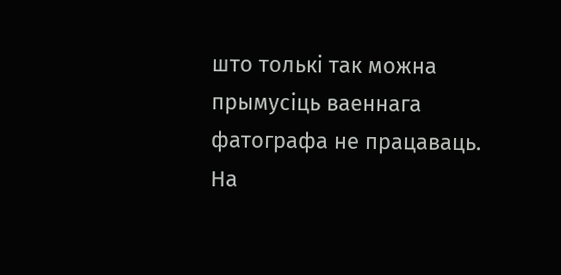што толькі так можна прымусіць ваеннага фатографа не працаваць. На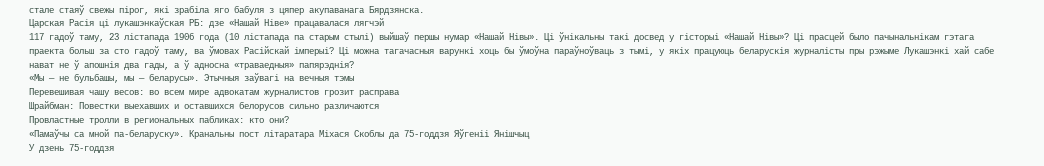стале стаяў свежы пірог, які зрабіла яго бабуля з цяпер акупаванага Бярдзянска.
Царская Расія ці лукашэнкаўская РБ: дзе «Нашай Ніве» працавалася лягчэй
117 гадоў таму, 23 лістапада 1906 года (10 лістапада па старым стылі) выйшаў першы нумар «Нашай Нівы». Ці ўнікальны такі досвед у гісторыі «Нашай Нівы»? Ці прасцей было пачынальнікам гэтага праекта больш за сто гадоў таму, ва ўмовах Расійскай імперыі? Ці можна тагачасныя варункі хоць бы ўмоўна параўноўваць з тымі, у якіх працуюць беларускія журналісты пры рэжыме Лукашэнкі хай сабе нават не ў апошнія два гады, а ў адносна «траваедныя» папярэднія?
«Мы — не бульбашы, мы — беларусы». Этычныя заўвагі на вечныя тэмы
Перевешивая чашу весов: во всем мире адвокатам журналистов грозит расправа
Шрайбман: Повестки выехавших и оставшихся белорусов сильно различаются
Провластные тролли в региональных пабликах: кто они?
«Памаўчы са мной па-беларуску». Кранальны пост літаратара Міхася Скоблы да 75-годдзя Яўгеніі Янішчыц
У дзень 75-годдзя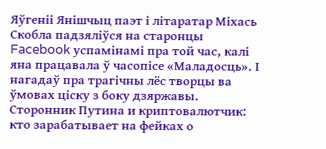Яўгеніі Янішчыц паэт і літаратар Міхась Скобла падзяліўся на старонцы Facebook успамінамі пра той час, калі яна працавала ў часопісе «Маладосць». І нагадаў пра трагічны лёс творцы ва ўмовах ціску з боку дзяржавы.
Сторонник Путина и криптовалютчик: кто зарабатывает на фейках о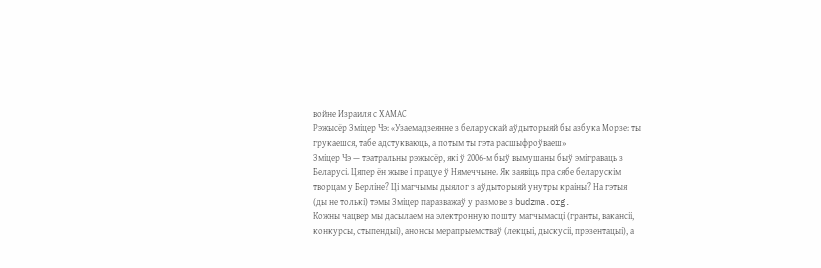войне Израиля с ХАМАС
Рэжысёр Зміцер Чэ: «Узаемадзеянне з беларускай аўдыторыяй бы азбука Морзе: ты грукаешся, табе адстукваюць, а потым ты гэта расшыфроўваеш»
Зміцер Чэ — тэатральны рэжысёр, які ў 2006-м быў вымушаны быў эміграваць з Беларусі. Цяпер ён жыве і працуе ў Нямеччыне. Як заявіць пра сябе беларускім творцам у Берліне? Ці магчымы дыялог з аўдыторыяй унутры краіны? На гэтыя (ды не толькі) тэмы Зміцер паразважаў у размове з budzma.org.
Кожны чацвер мы дасылаем на электронную пошту магчымасці (гранты, вакансіі, конкурсы, стыпендыі), анонсы мерапрыемстваў (лекцыі, дыскусіі, прэзентацыі), а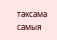таксама самыя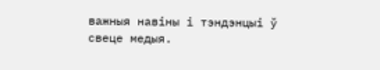важныя навіны і тэндэнцыі ў свеце медыя.